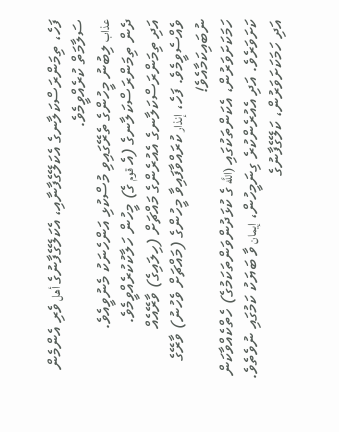ފަހެ، ތިމަންރަސްކަލާނގެ އެކަލޭގެފާނާއި، އެކަލޭގެފާނުގެ أهل ވެރި އެންމެން ސަލާމަތް ކުރެއްވީމެވެ.
عذاب ލިބުނު މީހުންގެ ތެރޭގައިވި މުސްކުޅި އަންހެނަކު މެނުވީއެވެ.
ދެން ތިމަންރަސްކަލާނގެ (އެ قوم ގެ) މީހުން ހަލާކުކުރެއްވީމެވެ.
އަދި ތިމަންރަސްކަލާނގެ އެއުރެންގެ މައްޗަށް (ހިލައިގެ) ވާރޭއެއް ވެއްސެވީމެވެ. ފަހެ، إنذار ކުރައްވާފައިވާ މީހުންގެ (މައްޗަށް ވެހުނު) ވާރޭގެ ނުބައިކަމާއެވެ!
ހަމަކަށަވަރުން، އެކަންތަކުގައި (اللَّه ގެ ކުޅަދުންވަންތަކަމުގެ) ހެތްކެއްވާކަން ކަށަވަރެވެ. އަދި އެއުރެންކުރެ ގިނަމީހުން، إيمان ވާ ބަޔަކު ކަމުގައި ނުވެތެވެ.
އަދި ހަމަކަށަވަރުން، ކަލޭގެފާނުގެ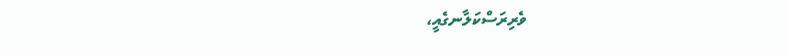ވެރިރަސްކަލާނގެއީ،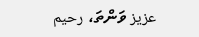عزيز ވަންތަ، رحيم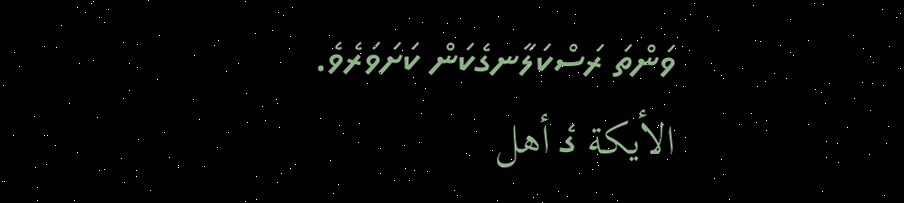ވަންތަ ރަސްކަލާނގެކަން ކަށަވަރެވެ.
الأيكة ގެ أهل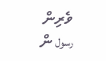ވެރިން رسول ން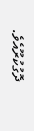ދޮގުކުރޫއެވެ.